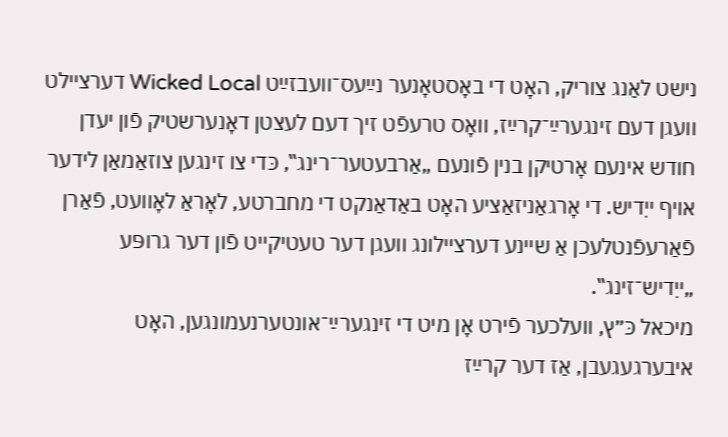נישט לאַנג צוריק, האָט די באָסטאָנער נײַעס־וועבזײַט Wicked Local דערציילט וועגן דעם זינגערײַ־קרײַז, וואָס טרעפֿט זיך דעם לעצטן דאָנערשטיק פֿון יעדן חודש אינעם אָרטיקן בנין פֿונעם „אַרבעטער־רינג‟, כּדי צו זינגען צוזאַמאַן לידער אויף ייִדיש. די אָרגאַניזאַציע האָט באַדאַנקט די מחברטע, לאָראַ לאָוועט, פֿאַרן פֿאַרעפֿנטלעכן אַ שיינע דערציילונג וועגן דער טעטיקייט פֿון דער גרופּע „ייִדיש־זינג‟.
מיכאל כּ״ץ, וועלכער פֿירט אָן מיט די זינגערײַ־אונטערנעמונגען, האָט איבערגעגעבן, אַז דער קרײַז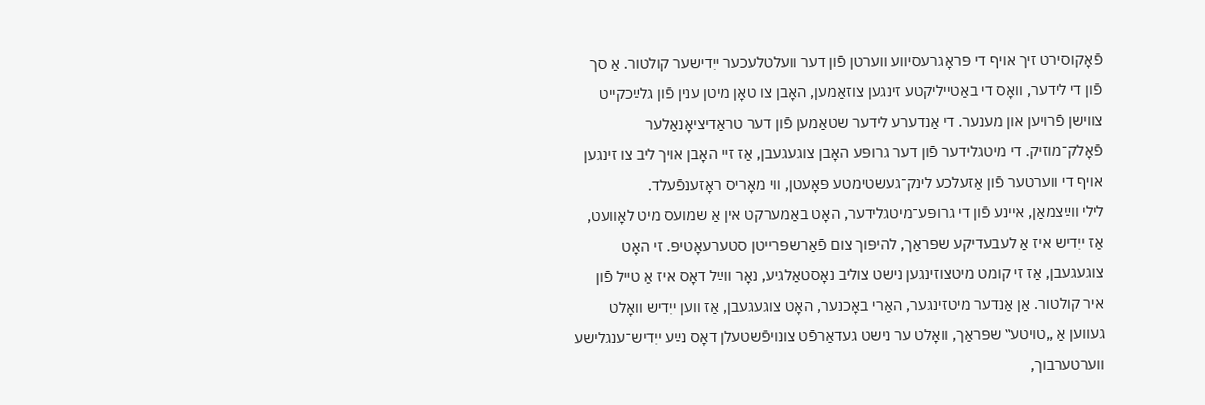פֿאָקוסירט זיך אויף די פּראָגרעסיווע ווערטן פֿון דער וועלטלעכער ייִדישער קולטור. אַ סך פֿון די לידער, וואָס די באַטייליקטע זינגען צוזאַמען, האָבן צו טאָן מיטן ענין פֿון גלײַכקייט צווישן פֿרויען און מענער. די אַנדערע לידער שטאַמען פֿון דער טראַדיציאָנאַלער פֿאָלק־מוזיק. די מיטגלידער פֿון דער גרופּע האָבן צוגעגעבן, אַז זיי האָבן אויך ליב צו זינגען אויף די ווערטער פֿון אַזעלכע לינק־געשטימטע פּאָעטן, ווי מאָריס ראָזענפֿעלד.
לילי ווײַצמאַן, איינע פֿון די גרופּע־מיטגלידער, האָט באַמערקט אין אַ שמועס מיט לאָוועט, אַז ייִדיש איז אַ לעבעדיקע שפּראַך, להיפּוך צום פֿאַרשפּרייטן סטערעאָטיפּ. זי האָט צוגעגעבן, אַז זי קומט מיטצוזינגען נישט צוליב נאָסטאַלגיע, נאָר ווײַל דאָס איז אַ טייל פֿון איר קולטור. אַן אַנדער מיטזינגער, האַרי באָכנער, האָט צוגעגעבן, אַז ווען ייִדיש וואָלט געווען אַ „טויטע‟ שפּראַך, וואָלט ער נישט געדאַרפֿט צונויפֿשטעלן דאָס נײַע ייִדיש־ענגלישע ווערטערבוך,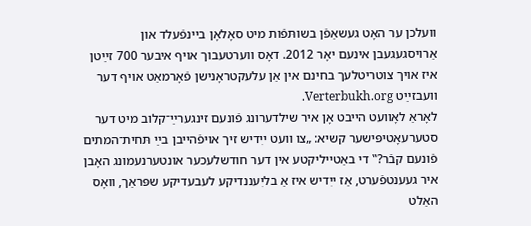וועלכן ער האָט געשאַפֿן בשותּפֿות מיט סאָלאָן ביינפֿעלד און אַרויסגעגעבן אינעם יאָר 2012. דאָס ווערטעבוך אויף איבער 700 זײַטן איז אויך צוטריטלעך בחינם אין אַן עלעקטראָנישן פֿאָרמאַט אויף דער וועבזײַט Verterbukh.org.
לאָראַ לאָוועט הייבט אָן איר שילדערונג פֿונעם זינגערײַ־קלוב מיט דער סטערעאָטיפּישער קשיא: „צו וועט ייִדיש זיך אויפֿהייבן בײַ תּחית־המתים פֿונעם קבֿר?‟ די באַטייליקטע אין דער חודשלעכער אונטערנעמונג האָבן איר געענטפֿערט, אַז ייִדיש איז אַ בליִעננדיקע לעבעדיקע שפּראַך, וואָס האַלט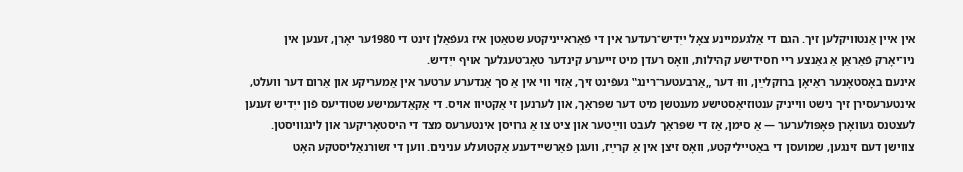אין איין אַנטוויקלען זיך. הגם די אַלגעמיינע צאָל ייִדיש־רעדער אין די פֿאַראייניקטע שטאַטן איז געפֿאַלן זינט די 1980ער יאָרן, זענען אין ניו־יאָרק פֿאַראַן אַ גאַנצע ריי חסידישע קהילות, וואָס רעדן מיט זייערע קינדער טאָג־טעגלעך אויף ייִדיש.
אינעם באָסטאָנער ראַיאָן ברוקלײַן, וווּ דער „אַרבעטער־רינג‟ געפֿינט זיך, אַזוי ווי אין אַ סך אַנדערע ערטער אין אַמעריקע און אַרום דער וועלט, אינטערעסירן זיך נישט ווייניק ענטוזיאַסטישע מענטשן מיט דער שפּראַך, און לערנען זי אַקטיוו אויס. די אַקאַדעמישע שטודיעס פֿון ייִדיש זענען לעצטנס געוואָרן פּאָפּולערער — אַ סימן, אַז די שפּראַך לעבט ווײַטער און ציט צו אַ גרויסן אינטערעס מצד די היסטאָריקער און לינגוויסטן.
צווישן דעם זינגען, שמועסן די באַטייליקטע, וואָס זיצן אין אַ קרײַז, וועגן פֿאַרשיידענע אַקטועלע ענינים. ווען די זשורנאַליסטקע האָט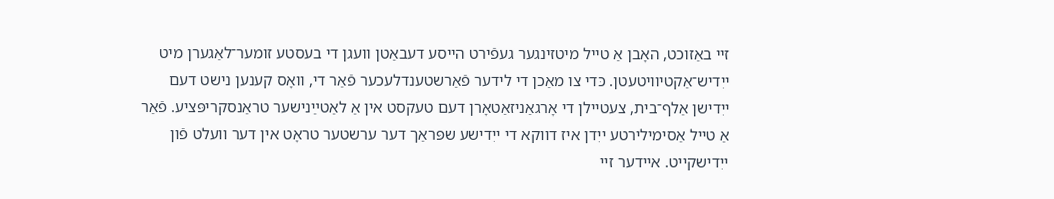זיי באַזוכט, האָבן אַ טייל מיטזינגער געפֿירט הייסע דעבאַטן וועגן די בעסטע זומער־לאַגערן מיט ייִדיש־אַקטיוויטעטן. כּדי צו מאַכן די לידער פֿאַרשטענדלעכער פֿאַר די, וואָס קענען נישט דעם ייִדישן אַלף־בית, צעטיילן די אָרגאַניזאַטאָרן דעם טעקסט אין אַ לאַטײַנישער טראַנסקריפּציע. פֿאַר אַ טייל אַסימילירטע ייִדן איז דווקא די ייִדישע שפּראַך דער ערשטער טראָט אין דער וועלט פֿון ייִדישקייט. איידער זיי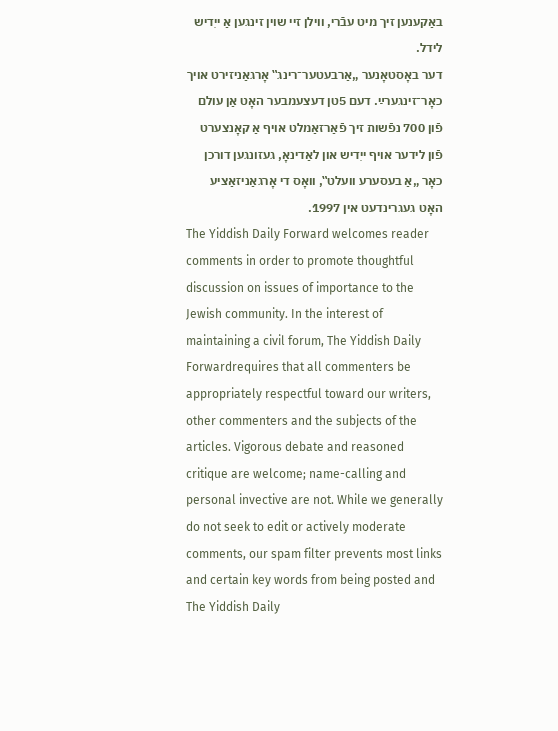באַקענען זיך מיט עבֿרי, ווילן זיי שוין זינגען אַ ייִדיש לידל.
דער באָסטאָנער „אַרבעטער־רינג‟ אָרגאַניזירט אויך כאָר־זינגערײַ. דעם 5טן דעצעמבער האָט אַן עולם פֿון 700 נפֿשות זיך פֿאַרזאַמלט אויף אַ קאָנצערט פֿון לידער אויף ייִדיש און לאַדינאָ, געזונגען דורכן כאָר „אַ בעסערע וועלט‟, וואָס די אָרגאַניזאַציע האָט געגרינדעט אין 1997.
The Yiddish Daily Forward welcomes reader comments in order to promote thoughtful discussion on issues of importance to the Jewish community. In the interest of maintaining a civil forum, The Yiddish Daily Forwardrequires that all commenters be appropriately respectful toward our writers, other commenters and the subjects of the articles. Vigorous debate and reasoned critique are welcome; name-calling and personal invective are not. While we generally do not seek to edit or actively moderate comments, our spam filter prevents most links and certain key words from being posted and The Yiddish Daily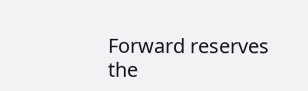Forward reserves the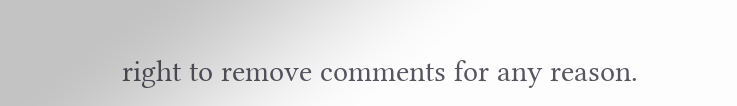right to remove comments for any reason.